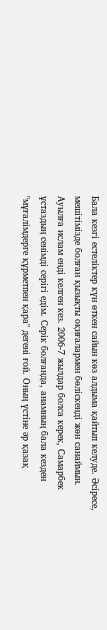Бала кезгі естеліктер күн өткен сайын көз алдыма қайтып келуде. Әсіресе, мешітімізде болған қызықты оқиғалармен бөліскенді жөн санаймын. Ауылға ислам енді келген кез. 2006-7 жылдар болса керек, Самарбек ұстаздың сенімді серігі едім. Серік болғанда, анамның бала кезден "мұғалімдерге құрметпен қара" дегені ғой. Оның үстіне әр қазақ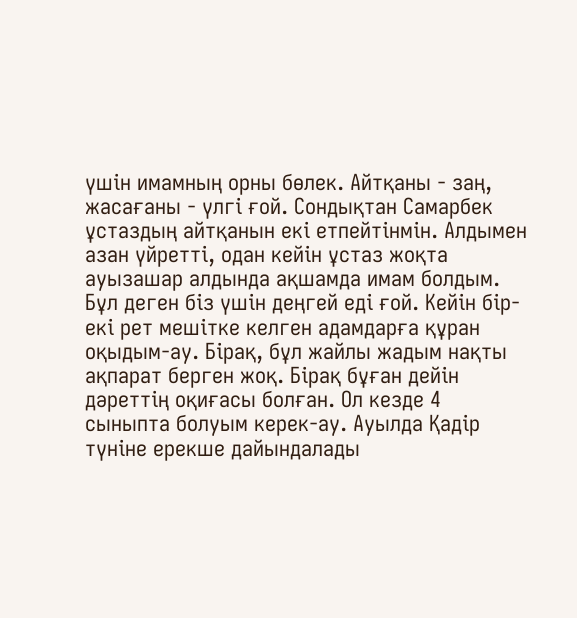үшін имамның орны бөлек. Айтқаны - заң, жасағаны - үлгі ғой. Сондықтан Самарбек ұстаздың айтқанын екі етпейтінмін. Алдымен азан үйретті, одан кейін ұстаз жоқта ауызашар алдында ақшамда имам болдым. Бұл деген біз үшін деңгей еді ғой. Кейін бір-екі рет мешітке келген адамдарға құран оқыдым-ау. Бірақ, бұл жайлы жадым нақты ақпарат берген жоқ. Бірақ бұған дейін дәреттің оқиғасы болған. Ол кезде 4 сыныпта болуым керек-ау. Ауылда Қадір түніне ерекше дайындалады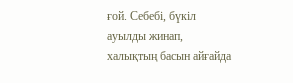ғой. Себебі, бүкіл ауылды жинап, халықтың басын айғайда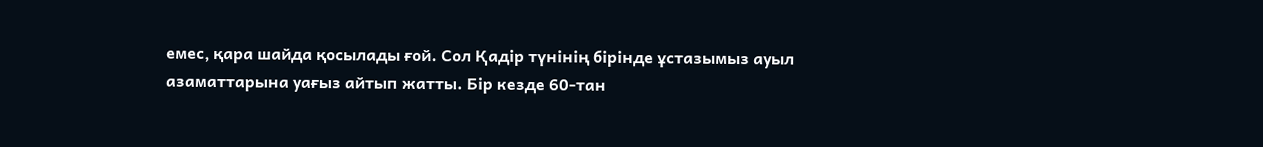емес, қара шайда қосылады ғой. Сол Қадір түнінің бірінде ұстазымыз ауыл азаматтарына уағыз айтып жатты. Бір кезде 60-тан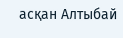асқан Алтыбай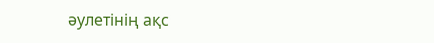әулетінің ақс